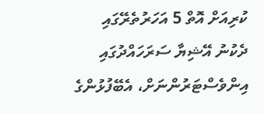ކުރިއަށް އޮތް 5 އަހަރުތެރޭގައި ދެކުނު އޭޝިޔާ ސަރަހައްދުގައި އިންވެސްޓަރުންނަށް، އެބޭފުޅުންގެ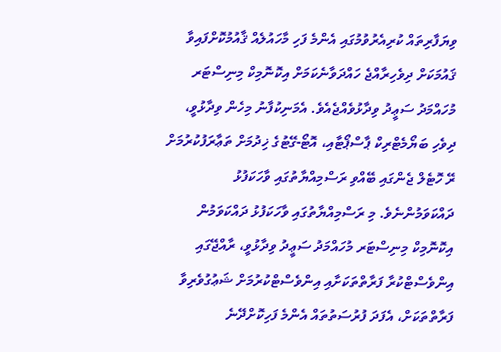ވިޔަފާރިތައް ކުރިއެރުވުމުގައި އެންމެ ފަހި މާހައުލެއް ޤާއުމުކޮށްފައިވާ ޤައުމަކަށް ދިވެހިރާއްޖެ ހައްދަވާނެކަމަށް އިކޮނޮމިކް މިނިސްޓަރ މުހައްމަދު ސަޢީދު ވިދާޅުވެއްޖެއެވެ. އެމަނިކުފާނު މިހެން ވިދާޅުވީ، ދިވެހި ބަޔޯމެޓްރިކް ޕާސްޕޯޓާއި، އޮޓޯ-ގޭޓުގެ ޚިދުމަށް ތަޢާރަފުކުރުމަށް ރޭ ހޮޓެލް ޖެންގައި ބޭއްވި ރަސްމިއްޔާތުގައި ވާހަކަފުޅު ދައްކަވަމުންނެވެ. މި ރަސްމިއްޔާތުގައި ވާހަކަފުޅު ދައްކަވަމުން އިކޮނޮމިކް މިނިސްޓަރ މުހައްމަދު ސަޢީދު ވިދާޅުވީ، ރާއްޖޭގައި އިންވެސްޓްކުރާ ފަރާތްތަކަށާއި އިންވެސްޓްކުރުމަށް ޝަޢުގުވެރިވާ ފަރާތްތަކަށް، އެފަދަ ފުރުސަތުތައް އެންމެ ފަހިކޮށްދޭނެ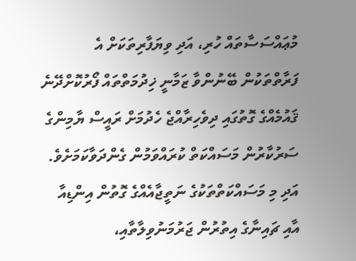މުޢައްސަސާތައް ހުރި، އަދި ވިޔަފާރިތަކަށް އެ ފަރާތްތަކުން ބޭނުންވާ ޒަމާނީ ޚިދުމަތްތައް ފޯރުކޮށްދޭނެ ޤައުމެއްގެ ގޮތުގައި ދިވެހިރާއްޖެ ހެދުމަށް ރައީސް ޔާމިންގެ ސަރުކާރުން މަސައްކަތް ކުރައްވަމުން ގެންދަވާކަމަށެވެ. އަދި މި މަސައްކަތްތަކުގެ ނަތީޖާއެއްގެ ގޮތުން އިންޑިއާ އާއި ޗައިނާގެ އިތުރުން ޖަރުމަނުވިލާތާއި،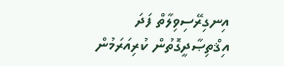އިނގިރޭސިވިލާތް ފަދަ އިޤްތިޞާދީގޮތުން ކުރިއަރަމުން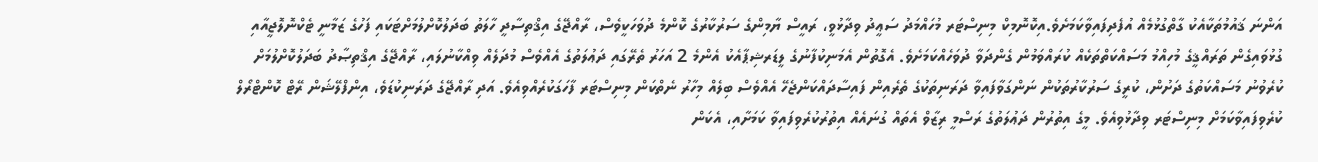އަންނަ ޤައުމުތަކާއެކު ގާތްގުޅުމެއް އުފެދިފައިވާކަމަށެވެ.އިކޮނޮމިކް މިނިސްޓަރ މުހައްމަދު ސަޢީދު ވިދާޅުވީ، ރައީސް ޔާމިންގެ ސަރުކާރުގެ ކޮންމެ ދުވަހަކީވެސް، ރާއްޖޭގެ އިޤްތިސާދީ ހާލަތު ބަދަލުކޮށްލުމަށްޓަކައި ފަހުގެ ޒަމާނީ ޓެކްނޮލޮޖީއާއި ގުޅުވައިގެން ތަރައްޤީގެ މުހިއްމު މަސައްކަތްތަކެއް ކުރައްވަމުން ގެންދަވާ ދުވަހެއްކަމަށެވެ. އެގޮތުން އެމަނިކުފާނުގެ ލީޑަރޝިޕާއެކު އެންމެ 2 އަހަރު ތެރޭގައި ދަޢުލަތުގެ އެއްވެސް މުދަލެއް ވިއްކާނުލައި، ރާއްޖޭގެ އިޤްތިޞާދު ބަދަލުކޮށްލުމަށް ކުރެވުނު މަސައްކަތުގެ ދަށުން، ކުރީގެ ސަރުކާރުތަކުން ނަންގަވާފައިވާ ދަރަނިތަކުގެ ތެރެއިން ފައިސާދައްކަންޖެހޭ އެއްވެސް ބިލެއް މިހާރު ނެތްކަން މިނިސްޓަރ ފާހަގަކުރެއްވިއެވެ. އަދި ރާއްޖޭގެ ދަރަނިކުޑަވެ، އިންފްލޭޝަން ރޭޓް ކޮންޓްރޯލް ކުރެވިފައިވާކަމަށް މިނިސްޓަރ ވިދާޅުވިއެވެ. މީގެ އިތުރުން ދަޢުލަތުގެ ރަސްމީ ރިޒާވް އެތައް ގުނައެއް އިތުރުކުރެވިފައިވާ ކަމަށާއި، އެކަން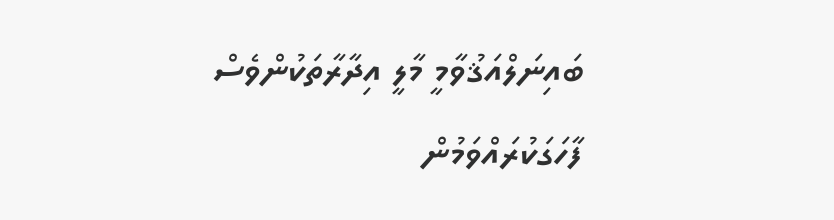ބައިނަލްއަޤުވާމީ މާލީ އިދާރާތަކުންވެސް ފާހަގަކުރައްވަމުން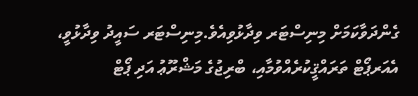ގެންދަވާކަމަށް މިނިސްޓަރ ވިދާޅުވިއެވެ.މިނިސްޓަރ ސައީދު ވިދާޅުވީ، އެއަރޕޯޓް ތަރައްޤީކުރެއްވުމާއި، ބްރިޖުގެ މަޝްރޫޢު އަދި ޕޯޓް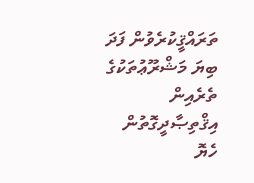ތަރައްޤީކުރެވުން ފަދަ ބިޔަ މަޝްރޫޢުތަކުގެ ތެރެއިން އިޤްތިޞާދީގޮތުން ހެޔޮ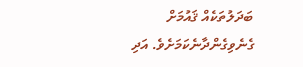ބަދަލުތަކެއް ޤައުމަށް ގެނެވިގެންދާނެކަމަށެވެ. އަދި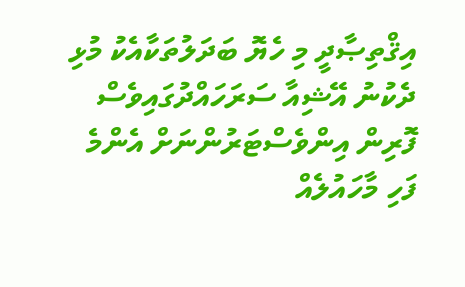އިޤްތިޞާދީ މި ހެޔޮ ބަދަލުތަކާއެކު މުޅި ދެކުނު އޭޝިއާ ސަރަހައްދުގައިވެސް ފޮރިން އިންވެސްޓަރުންނަށް އެންމެ ފަހި މާހައުލެއް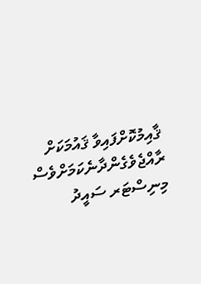ޤާއިމުކޮށްފައިވާ ޤައުމަކަށް ރާއްޖެވެގެންދާނެކަމަށްވެސް މިނިސްޓަރ ސައީދު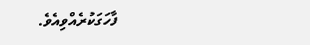ފާހަގަކުރެއްވިއެވެ.